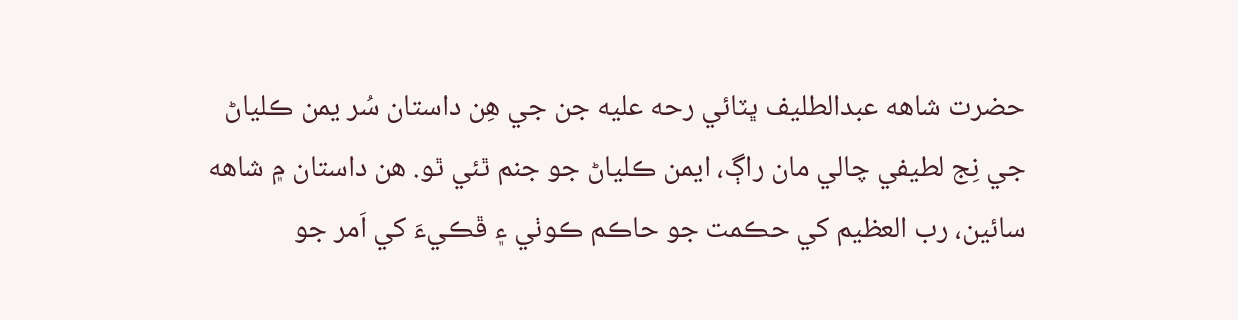حضرت شاهه عبدالطليف ڀٽائي رحه عليه جن جي هِن داستان سُر يمن ڪلياڻ جي نِج لطيفي چالي مان راڳ، ايمن ڪلياڻ جو جنم ٿئي ٿو. هن داستان ۾ شاهه سائين، رب العظيم کي حڪمت جو حاڪم ڪوٺي ۽ ڦڪيءَ کي اَمر جو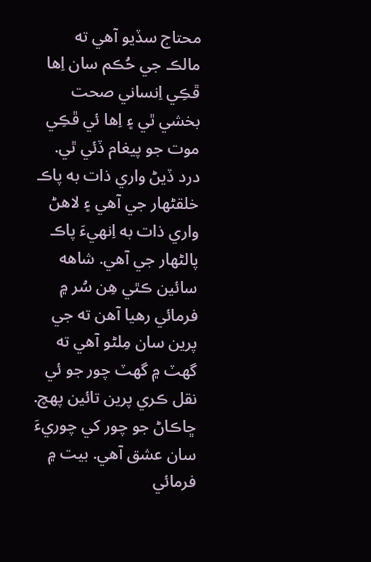محتاج سڏيو آهي ته مالڪ جي حُڪم سان اِها ڦڪِي اِنساني صحت بخشي ٿي ۽ اِها ئي ڦڪِي موت جو پيغام ڏئي ٿي. درد ڏيڻ واري ذات به پاڪ خلقڻهار جي آهي ۽ لاهڻ واري ذات به اِنهيءَ پاڪ پالڻهار جي آهي. شاهه سائين ڪٿي هِن سُر ۾ فرمائي رهيا آهن ته جي پرين سان مِلڻو آهي ته گهٽ ۾ گهٽ چور جو ئي نقل ڪري پرين تائين پهچ. ڇاڪاڻ جو چور کي چوريءَ سان عشق آهي. بيت ۾ فرمائي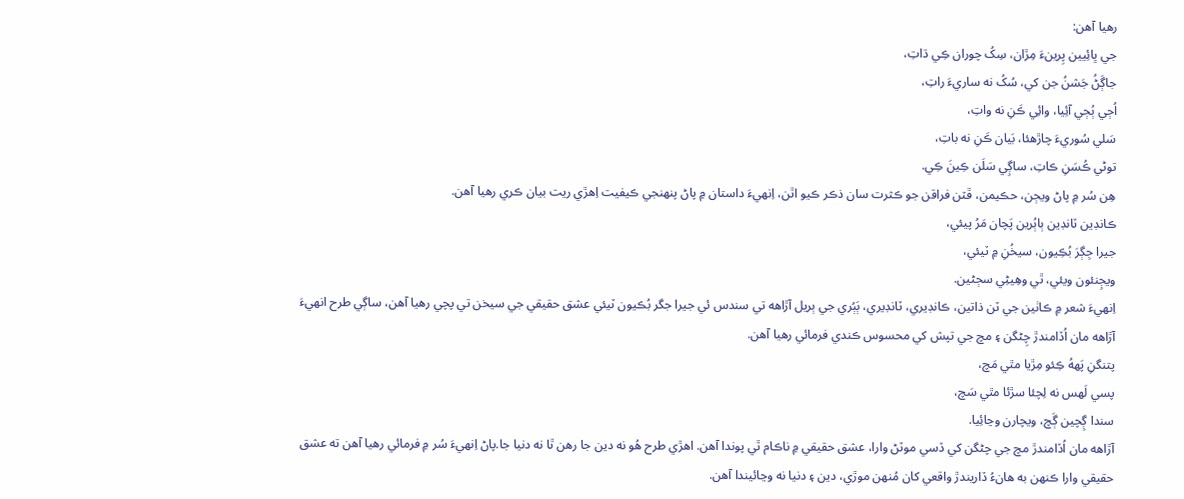رهيا آهن:
جي ڀائِيين پِرينءَ مِڙان، سِکُ چوران ڪِي ڌاتِ،
جاڳَڻُ جَشنُ جن کي، سُکُ نه ساريءَ راتِ،
اُڄي ٻُڄي آئِيا، وائِي ڪَنِ نه واتِ،
سَلي سُوريءَ چاڙهئا، بَيان ڪَنِ نه باتِ،
توڻي ڪُسَنِ ڪاتِ، ساڳِي سَلَن ڪِينَ ڪِي.
هِن سُر ۾ پاڻ ويڄن، حڪيمن، ڦٽن فراقن جو ڪثرت سان ذڪر ڪيو اٿن، اِنهيءَ داستان ۾ پاڻ پنهنجي ڪيفيت اِهڙي ريت بيان ڪري رهيا آهن.
ڪانڊين ٽانڊين ٻاٻُرين پَچان مَرُ پيئي،
جيرا جِڳرَ بُڪِيون، سيخُنِ ۾ ٽيئي،
ويڄِنئون ويئي، ٿي وهِيڻِي سڄڻين.
اِنهيءَ شعر ۾ ڪاٺين جي ٽن ذاتين، ڪانڊيري، ٽانڊيري، ٻَٻُري جي ٻريل آڙاهه تي سندس ئي جيرا جگر بُڪيون ٽيئي عشق حقيقي جي سيخن تي پچي رهيا آهن، ساڳي طرح انهيءَ آڙاهه مان اُڏامندڙ چِڻگن ۽ مچ جي تپش کي محسوس ڪندي فرمائي رهيا آهن.
پتنگنِ پَههُ ڪِئو مِڙيا مٿي مَچ،
پسي لَهس نه لِچئا سڙئا مٿي سَچ،
سندا ڳِچين ڳَچ، ويچارن وڃائِيا.
آڙاهه مان اُڏامندڙ مچ جي چڻگن کي ڏسي موٽڻ وارا، عشق حقيقي ۾ ناڪام ٿي پوندا آهن. اهڙي طرح هُو نه دين جا رهن ٿا نه دنيا جا.پاڻ اِنهيءَ سُر ۾ فرمائي رهيا آهن ته عشق حقيقي وارا ڪنهن به هانءُ ڏاريندڙ واقعي کان مُنهن موڙي، دين ۽ دنيا نه وڃائيندا آهن.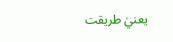يعنيٰ طريقت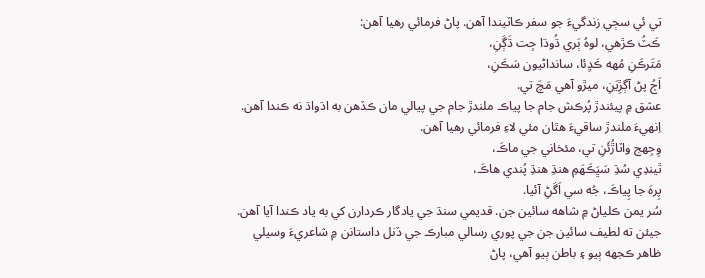تي ئي سڄي زندگيءَ جو سفر ڪاٽيندا آهن. پاڻ فرمائي رهيا آهن:
ڪَٽُ ڪڙهي، لوهُ ٻَري ڌُوڌا جِت ڌَڳَنِ،
مَتَرڪَنِ مُهه ڪَڍِئا، سانداڻيون سَڪَنِ،
اَڄُ پڻ آڳڙِيَنِ، ميڙو آهي مَچَ تي.
عشق ۾ پيئندڙ پُرڪش جام جا پياڪ ملندڙ جام جي پيالي مان ڪڏهن به اڌواڌ نه ڪندا آهن. اِنهيءَ ملندڙ ساقيءَ هٿان مئي لاءِ فرمائي رهيا آهن.
وِجِهج واٽاڙُئَنِ تي، مئخاني جي ماڪَ،
ٿيندِي سُڌِ سَڀَڪَهَمِ هنڌِ هنڌِ پُندي هاڪَ،
پِرهَ جا پِياڪَ، جُه سي اَڱڻِ آئيا.
سُر يمن ڪلياڻ ۾ شاهه سائين جن. قديمي سنڌ جي يادگار ڪردارن کي به ياد ڪندا آيا آهن. جيئن ته لطيف سائين جن جي پوري رسالي مبارڪ جي ڏنل داستانن ۾ شاعريءَ وسيلي ظاهر ڪجهه ٻيو ۽ باطن ٻيو آهي، پاڻ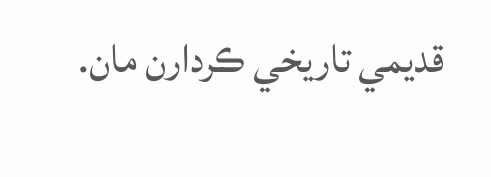قديمي تاريخي ڪردارن مان.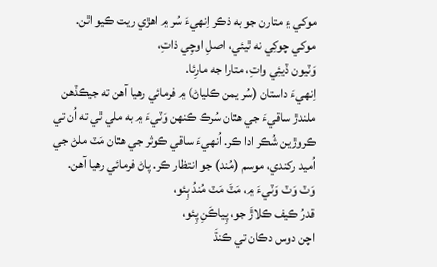موکي ۽ متارن جو به ذڪر اِنهيءَ سُر ۾ اهڙي ريت ڪيو اٿن.
موکي چوکِي نه ٿيئي، اصلِ اوچِي ذاتِ،
وَٽيون ڏيئِي واتِ، متارا جه مارِئا.
اِنهيءَ داستان (سُر يمن ڪلياڻ) ۾ فرمائي رهيا آهن ته جيڪڏهن ملندڙ ساقيءَ جي هٿان سُرڪ ڪنهن وَٽيءَ ۾ به ملي ٿي ته اُن تي ڪروڙين شُڪر ادا ڪر. اُنهيءَ ساقي ڪوثر جي هٿان مَٽ ملڻ جي اُميد رکندي، موسم (مُند) جو انتظار ڪر. پاڻ فرمائي رهيا آهن.
وَٽ وَٽ وَٽيءَ ۾، مَٽَ مَٽ مُندُ ٻِئو،
قدرُ ڪيف ڪلاڙَ جو، پِياڪَنِ پِئو،
اچن دوس دڪان تي ڪنڌَ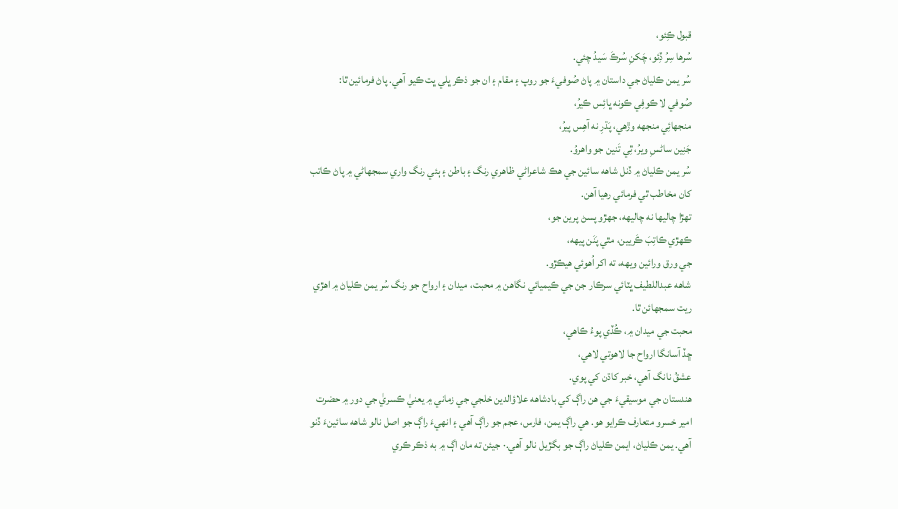قبول ڪِئو،
سُرها سِرُ ڏِئو، چَکنِ سُرڪَ سَيدُ چئي.
سُر يمن ڪلياڻ جي داستان ۾ پاڻ صُوفيءَ جو روپ ۽ مقام ۽ ان جو ذڪر ڀلي ڀت ڪيو آهي. پاڻ فرمائين ٿا:
صُوفي لا ڪوفِي ڪونه ڀائِس ڪيرُ،
منجهائِي منجهه وڙهي، پَڌرِ نه آهِس پيرُ،
جَنِين ساڻسِ ويرُ، ٿِي تَنين جو واهروُ.
سُر يمن ڪلياڻ ۾ ڏنل شاهه سائين جي هڪ شاعراڻي ظاهري رنگ ۽ باطن ۽ ٻئي رنگ واري سمجهاڻي ۾ پاڻ ڪاتب کان مخاطب ٿي فرمائي رهيا آهن.
تهڙا چاليها نه چاليهه، جهڙو پسڻ پرين جو،
ڪهڙي ڪاتِبَ ڪَريين، مٿي پَنَن پيهه،
جي ورق ورائين ويهه، ته اکر اُهوئي هيڪڙو.
شاهه عبداللطيف ڀٽائي سرڪار جن جي ڪيميائي نگاهن ۾ محبت، ميدان ۽ ارواح جو رنگ سُر يمن ڪلياڻ ۾ اهڙي ريت سمجهائن ٿا.
محبت جي ميدان ۾، ڪُڏي پوءُ ڪاهي،
ڇڏ آسانگا ارواح جا لاهوتي لاهي،
عشقُ نانگ آهي، خبر کاڌن کي پوي.
هندستان جي موسيقيءَ جي هن راڳ کي بادشاهه علاؤالدين خلجي جي زماني ۾ يعنيٰ ڪسريٰ جي دور ۾ حضرت امير خسرو متعارف ڪرايو هو. هي راڳ يمن، فارس، عجم جو راڳ آهي ۽ انهيءَ راڳ جو اصل نالو شاهه سائينءَ ڏنو آهي. يمن ڪلياڻ، ايمن ڪلياڻ راڳ جو بگڙيل نالو آهي.· جيئن ته مان اڳ ۾ به ذڪر ڪري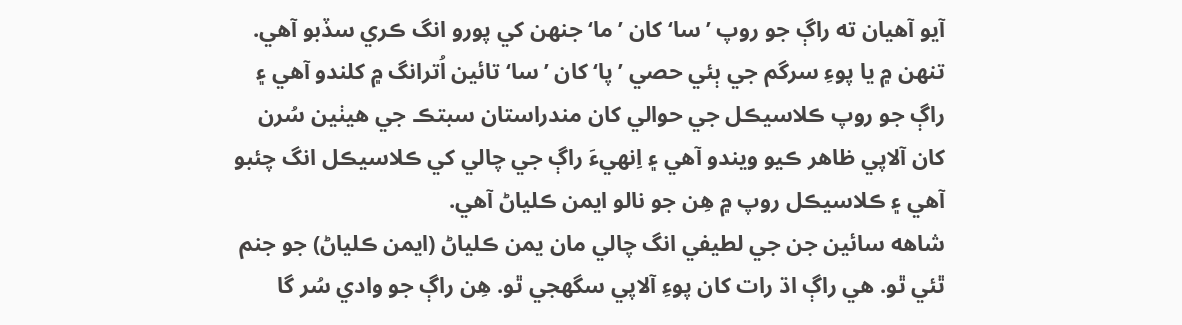آيو آهيان ته راڳ جو روپ ’سا‘ کان ’ما‘ جنهن کي پورو انگ ڪري سڏبو آهي. تنهن ۾ يا پوءِ سرگم جي ٻئي حصي ’پا‘ کان ’سا‘ تائين اُترانگ ۾ کلندو آهي ۽ راڳ جو روپ ڪلاسيڪل جي حوالي کان مندراستان سبتڪ جي هيٺين سُرن کان آلاپي ظاهر ڪيو ويندو آهي ۽ اِنهيءَ راڳ جي چالي کي ڪلاسيڪل انگ چئبو آهي ۽ ڪلاسيڪل روپ ۾ هِن جو نالو ايمن ڪلياڻ آهي.
شاهه سائين جن جي لطيفي انگ چالي مان يمن ڪلياڻ (ايمن ڪلياڻ) جو جنم ٿئي ٿو. هي راڳ اڌ رات کان پوءِ آلاپي سگهجي ٿو. هِن راڳ جو وادي سُر گا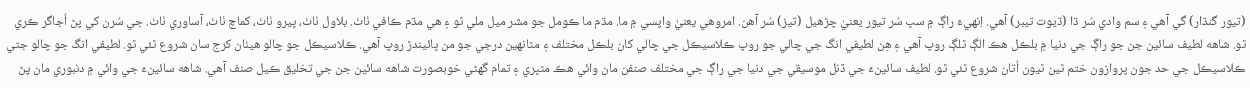(تيور گنڌار) گي آهي ۽ سم وادي سُر ڌا (ڌيوت تيبر) آهي. اِنهيءَ راڳ ۾ سڀ سُر تيور يعنيٰ چڙهيل (تيز) سُر آهن. امروهي يعنيٰ واپسي ۾ ما. مڌم ما ڪومل جو مشر ميل ملي ٿو ۽ هي مڌم ڪافي ٺاٺ. بلاول ٺاٺ، ڀيرو ٺاٺ، کماچ ٺاٺ، آساوري ٺاٺ. جي سُرن کي پڻ اُجاگر ڪري ٿو. شاهه لطيف سائين جن جو راڳ جي دنيا ۾ بلڪل هڪ الڳ ٿلڳ روپ آهي ۽ هِن لطيفي انگ جي چالي جو روپ ڪلاسيڪل جي چالي کان بلڪل مختلف ۽ مٿانهين درجي جو من ڀائيندڙ روپ آهي. ڪلاسيڪل جو چالو هيٺان کرج سان شروع ٿئي ٿو. لطيفي انگ جو چالو جتي ڪلاسيڪل جي حد جون پروازون ختم ٿين ٿيون اُتان شروع ٿئي ٿو. لطيف سائينءَ جي ڏنل موسيقي جي دنيا جي راڳ جي مختلف صنفن مان وائي هڪ مٿڀري ۽ تمام گهڻي خوبصورت شاهه سائين جن جي تخليق ڪيل صنف آهي. شاهه سائينءَ جي وائي ۾ دنبوري مان پڻ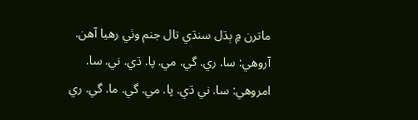ماترن ۾ ٻڌل سنڌي تال جنم وٺي رهيا آهن.
آروهي: سا. ري. گي. مي. پا. ڌي. ني. سا.
امروهي: سا. ني ڌي. پا. مي. گي. ما. گي. ري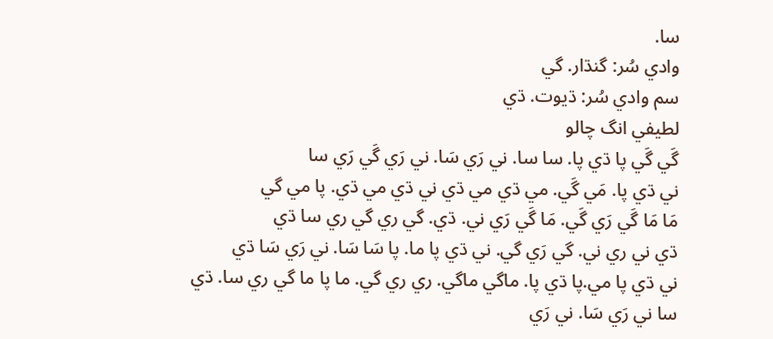سا.
وادي سُر: گنڌار. گي
سم وادي سُر: ڌيوت. ڌي
لطيفي انگ چالو
گَي گَي پا ڌي پا. سا سا. ني رَي سَا. ني رَي گَي رَي سا
ني ڌي پا. مَي گَي. مي ڌي مي ڌي ني ڌي مي ڌي. پا مي گي
مَا مَا گَي رَي گَي. مَا گَي رَي ني. ڌي. گي ري گي ري سا ڌي
ڌي ني ري ني. گي رَي گي. ني ڌي پا ما. پا سَا سَا. ني رَي سَا ڌي
ني ڌي پا مي.پا ڌي پا. ماگي ماگي. ري ري گي. ما پا ما گي ري سا. ڌي
سا ني رَي سَا. ني رَي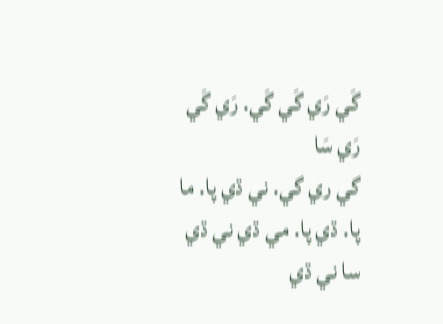گَي رَي گَي گَي. رَي گَي رَي سَا
گي ري گي. ني ڌي پا. ما پا. ڌي پا. مي ڌي ني ڌي سا ني ڌي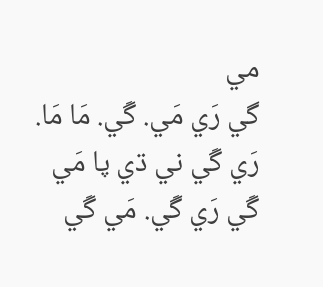مي
گي رَي مَي. گَي. مَا مَا. رَي گَي ني ڌي پا مَي گَي رَي گَي. مَي گَي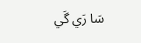سَا رَي گَي